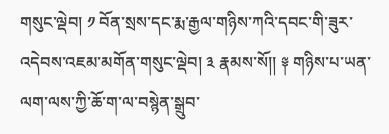གསུང་ལྡེབ། ༡ བོན་སྲས་དང་རྨ་རྒྱལ་གཉིས་ཀའི་དབང་གི་ཟུར་འདེབས་འཇམ་མགོན་གསུང་ལྡེབ། ༣ རྣམས་སོ།། ༈ གཉིས་པ་ཡན་ལག་ལས་ཀྱི་ཆོ་ག་ལ་བསྙེན་སྒྲུབ་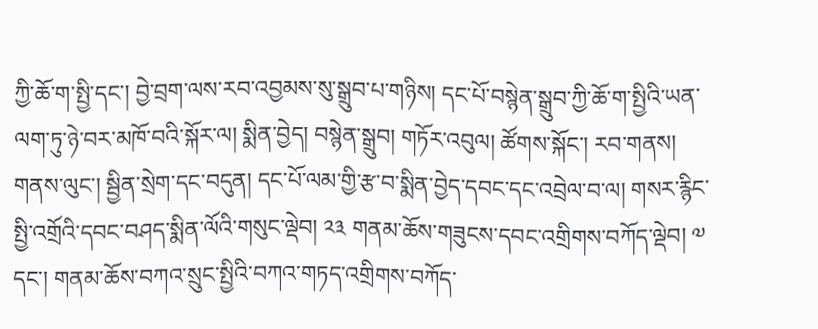ཀྱི་ཆོ་ག་སྤྱི་དང་། བྱེ་བྲག་ལས་རབ་འབྱམས་སུ་སྒྲུབ་པ་གཉིས། དང་པོ་བསྙེན་སྒྲུབ་ཀྱི་ཆོ་ག་སྤྱིའི་ཡན་ལག་ཏུ་ཉེ་བར་མཁོ་བའི་སྐོར་ལ། སྨིན་བྱེད། བསྙེན་སྒྲུབ། གཏོར་འབུལ། ཚོགས་སྐོང་། རབ་གནས། གནས་ལུང་། སྦྱིན་སྲེག་དང་བདུན། དང་པོ་ལམ་གྱི་རྩ་བ་སྨིན་བྱེད་དབང་དང་འབྲེལ་བ་ལ། གསར་རྙིང་སྤྱི་འགྲོའི་དབང་བཤད་སྨིན་ལོའི་གསུང་ལྡེབ། ༢༣ གནམ་ཆོས་གཟུངས་དབང་འགྲིགས་བཀོད་ལྡེབ། ༧ དང་། གནམ་ཆོས་བཀའ་སྲུང་སྤྱིའི་བཀའ་གཏད་འགྲིགས་བཀོད་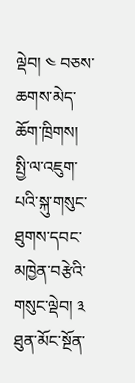ལྡེབ། ༤ བཅས་ཆགས་མེད་ཆོག་ཁྲིགས། སྤྱི་ལ་འཇུག་པའི་སྐུ་གསུང་ཐུགས་དབང་མཁྱེན་བརྩེའི་གསུང་ལྡེབ། ༣ ཐུན་མོང་སྔོན་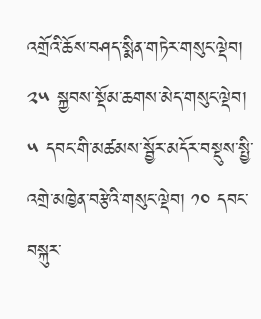འགྲོའི་ཆོས་བཤད་སྨིན་གཏེར་གསུང་ལྡེབ། ༢༥ སྐྱབས་སྡོམ་ཆགས་མེད་གསུང་ལྡེབ། ༥ དབང་གི་མཚམས་སྦྱོར་མདོར་བསྡུས་སྤྱི་འགྲེ་མཁྱེན་བརྩེའི་གསུང་ལྡེབ། ༡༠ དབང་བསྐུར་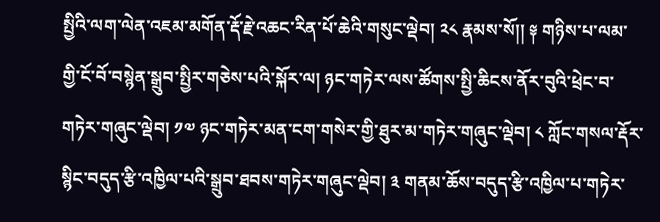སྤྱིའི་ལག་ལེན་འཇམ་མགོན་རྡོ་རྗེ་འཆང་རིན་པོ་ཆེའི་གསུང་ལྡེབ། ༢༨ རྣམས་སོ།། ༈ གཉིས་པ་ལམ་གྱི་ངོ་བོ་བསྙེན་སྒྲུབ་སྤྱིར་གཅེས་པའི་སྐོར་ལ། ཉང་གཏེར་ལས་ཚོགས་སྤྱི་ཆིངས་ནོར་བུའི་ཕྲེང་བ་གཏེར་གཞུང་ལྡེབ། ༡༧ ཉང་གཏེར་མན་ངག་གསེར་གྱི་ཐུར་མ་གཏེར་གཞུང་ལྡེབ། ༨ ཀློང་གསལ་རྡོར་སྙིང་བདུད་རྩི་འཁྱིལ་པའི་སྒྲུབ་ཐབས་གཏེར་གཞུང་ལྡེབ། ༣ གནམ་ཆོས་བདུད་རྩི་འཁྱིལ་པ་གཏེར་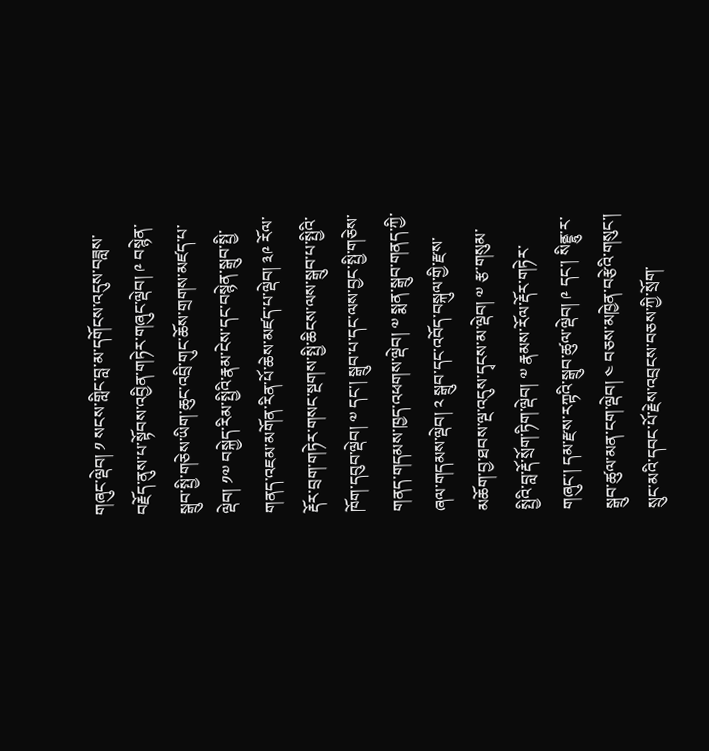གཞུང་ལྡེབ། ༡ སངས་གླིང་བླ་མ་དགོངས་འདུས་བཟླས་བརྗོད་ནུས་པ་སྟོབས་འབྱིན་གཏེར་གཞུང་ལྡེབ། ༩ བསྙེན་སྒྲུབ་སྤྱི་གཅེས་ཡིག་ཆུང་འབྲི་གུང་ཆོས་གྲགས་མཛད་པ་ལྡེབ། ༡༧ བསྐྱེད་རིམ་སྤྱིའི་རྣམ་ངེས་དང་བསྙེན་སྒྲུབ་སྤྱི་གནད་འཇམ་མགོན་རིན་པོ་ཆེས་མཛད་པ་ལྡེབ། ༣༩ རོལ་རྡོར་བྲག་གཏེར་གསང་སྔགས་སྤྱི་ཆིངས་ལས་སྒྲུབ་པ་སྤྱིའི་ཁོག་དབུབ་ལྡེབ། ༧ དང་། སྒྲུབ་པ་དང་ལས་བྱང་སྤྱི་གཅེས་གནད་གདམས་ཁྱད་འཕགས་ལྡེབ། ༧ སྨན་སྒྲུབ་གནད་ཀྱི་ཞལ་གདམས་ལྡེབ། ༢ སྒྲུབ་དང་འབོད་བསྐུལ་གྱི་རྫས་མཆོག་བྱ་ཐབས་ལྔ་འདུས་དྭངས་མ་ལྡེབ། ༧ རྩ་གསུམ་སྤྱིའི་བླ་རྡོ་སྲོག་ཏིག་ལྡེབ། ༧ རྣམས་རོལ་རྡོར་གཏེར་གཞུང་། དམ་རྫས་རཀྟའི་སྒྲུབ་ཚུལ་ལྡེབ། ༩ དང་། སིནྡྷུ་ར་སྒྲུབ་ཚུལ་མན་ངག་ལྡེབ། ༤ བཅས་མཁྱེན་བརྩེའི་གསུང་། སྲུང་མའི་དབང་པོ་རྗེས་འབྲངས་བཅས་ཀྱི་སྲོག་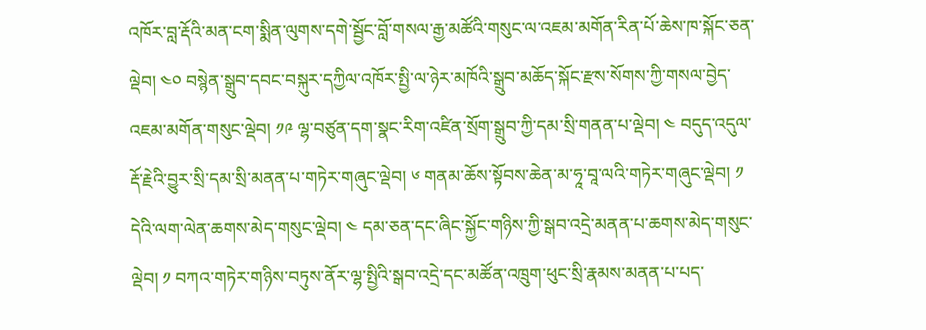འཁོར་བླ་རྡོའི་མན་ངག་སྨིན་ལུགས་དགེ་སྦྱོང་བློ་གསལ་རྒྱ་མཚོའི་གསུང་ལ་འཇམ་མགོན་རིན་པོ་ཆེས་ཁ་སྐོང་ཅན་ལྡེབ། ༤༠ བསྙེན་སྒྲུབ་དབང་བསྐུར་དཀྱིལ་འཁོར་སྤྱི་ལ་ཉེར་མཁོའི་སྒྲུབ་མཆོད་སྐོང་རྫས་སོགས་ཀྱི་གསལ་བྱེད་འཇམ་མགོན་གསུང་ལྡེབ། ༡༩ ལྷ་བཙུན་དག་སྣང་རིག་འཛིན་སྲོག་སྒྲུབ་ཀྱི་དམ་སྲི་གནན་པ་ལྡེབ། ༤ བདུད་འདུལ་རྡོ་རྗེའི་བྱུར་སྲི་དམ་སྲི་མནན་པ་གཏེར་གཞུང་ལྡེབ། ༦ གནམ་ཆོས་སྟོབས་ཆེན་མ་ཧཱ་བཱ་ལའི་གཏེར་གཞུང་ལྡེབ། ༡ དེའི་ལག་ལེན་ཆགས་མེད་གསུང་ལྡེབ། ༤ དམ་ཅན་དང་ཞིང་སྐྱོང་གཉིས་ཀྱི་སྒབ་འདྲེ་མནན་པ་ཆགས་མེད་གསུང་ལྡེབ། ༡ བཀའ་གཏེར་གཉིས་བཏུས་ནོར་ལྷ་སྤྱིའི་སྒབ་འདྲེ་དང་མཚོན་འཁྲུག་ཕུང་སྲི་རྣམས་མནན་པ་པད་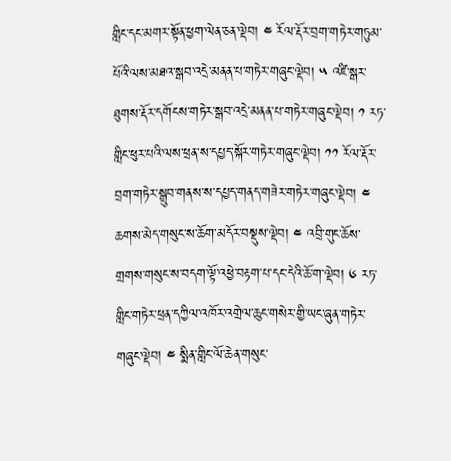གླིང་དང་མགར་སྟོན་ཕྱག་ལེན་ཅན་ལྡེབ། ༤ རོལ་རྡོར་བྲག་གཏེར་གཏུམ་པོའི་ལས་མཐའ་སྒབ་འདྲེ་མནན་པ་གཏེར་གཞུང་ལྡེབ། ༥ འཛི་སྒར་ཐུགས་རྡོར་དགོངས་གཏེར་སྒབ་འདྲེ་མནན་པ་གཏེར་གཞུང་ལྡེབ། ༡ རཏ་གླིང་ཕུར་པའི་ལས་ཕྲན་ས་དཔྱད་སྐོར་གཏེར་གཞུང་ལྡེབ། ༡༡ རོལ་རྡོར་བྲག་གཏེར་སྒྲུབ་གནས་ས་དཔྱད་གནད་གཟེར་གཏེར་གཞུང་ལྡེབ། ༤ ཆགས་མེད་གསུང་ས་ཆོག་མདོར་བསྡུས་ལྡེབ། ༤ འབྲི་གུང་ཆོས་གྲགས་གསུང་ས་བདག་ལྟོ་འཕྱེ་བརྟག་པ་དང་དེའི་ཆོ་ག་ལྡེབ། ༦ རཏ་གླིང་གཏེར་ཕྲན་དཀྱིལ་འཁོར་འགྲེལ་ཆུང་གསེར་གྱི་ཡང་ཞུན་གཏེར་གཞུང་ལྡེབ། ༤ སྨིན་གླིང་ལོ་ཆེན་གསུང་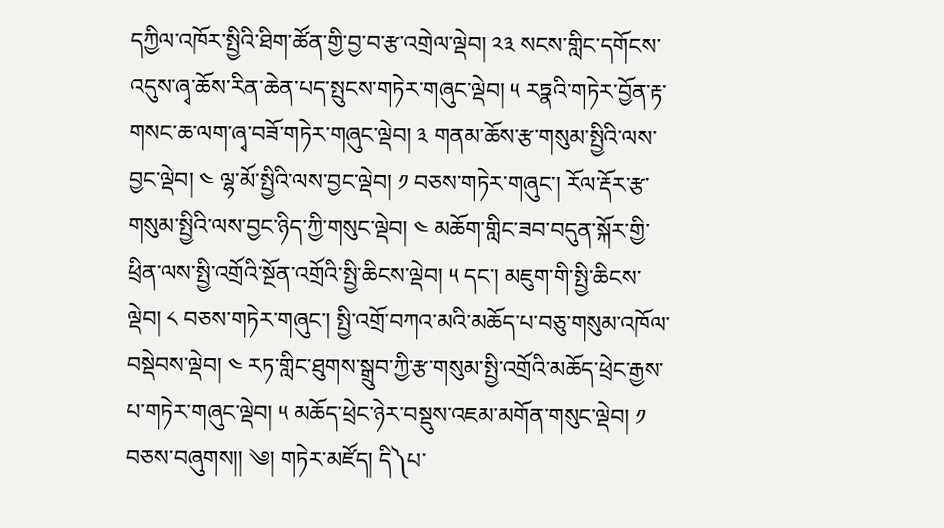དཀྱིལ་འཁོར་སྤྱིའི་ཐིག་ཚོན་གྱི་བྱ་བ་རྩ་འགྲེལ་ལྡེབ། ༢༣ སངས་གླིང་དགོངས་འདུས་ཞྭ་ཆོས་རིན་ཆེན་པད་སྤུངས་གཏེར་གཞུང་ལྡེབ། ༥ རཏྣའི་གཏེར་བྱོན་རྟ་གསང་ཆ་ལག་ཞྭ་བཟོ་གཏེར་གཞུང་ལྡེབ། ༣ གནམ་ཆོས་རྩ་གསུམ་སྤྱིའི་ལས་བྱང་ལྡེབ། ༤ ལྷ་མོ་སྤྱིའི་ལས་བྱང་ལྡེབ། ༡ བཅས་གཏེར་གཞུང་། རོལ་རྡོར་རྩ་གསུམ་སྤྱིའི་ལས་བྱང་ཉིད་ཀྱི་གསུང་ལྡེབ། ༤ མཆོག་གླིང་ཟབ་བདུན་སྐོར་གྱི་ཕྲིན་ལས་སྤྱི་འགྲོའི་སྔོན་འགྲོའི་སྤྱི་ཆིངས་ལྡེབ། ༥ དང་། མཇུག་གི་སྤྱི་ཆིངས་ལྡེབ། ༨ བཅས་གཏེར་གཞུང་། སྤྱི་འགྲོ་བཀའ་མའི་མཆོད་པ་བཅུ་གསུམ་འཁོལ་བསྡེབས་ལྡེབ། ༤ རཏ་གླིང་ཐུགས་སྒྲུབ་ཀྱི་རྩ་གསུམ་སྤྱི་འགྲོའི་མཆོད་ཕྲེང་རྒྱས་པ་གཏེར་གཞུང་ལྡེབ། ༥ མཆོད་ཕྲེང་ཉེར་བསྡུས་འཇམ་མགོན་གསུང་ལྡེབ། ༡ བཅས་བཞུགས།། ༄། གཏེར་མཛོད། དི༽པ་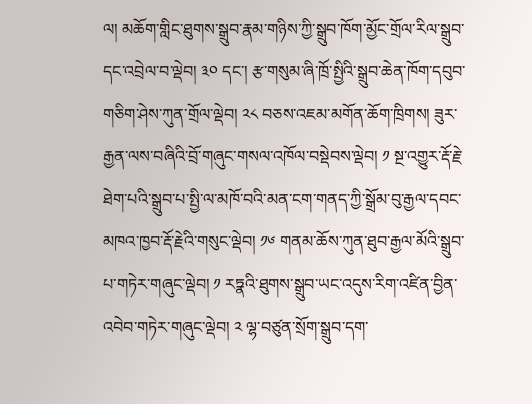ལ། མཆོག་གླིང་ཐུགས་སྒྲུབ་རྣམ་གཉིས་ཀྱི་སྒྲུབ་ཁོག་མྱོང་གྲོལ་རིལ་སྒྲུབ་དང་འབྲེལ་བ་ལྡེབ། ༣༠ དང་། རྩ་གསུམ་ཞི་ཁྲོ་སྤྱིའི་སྒྲུབ་ཆེན་ཁོག་དབུབ་གཅིག་ཤེས་ཀུན་གྲོལ་ལྡེབ། ༢༨ བཅས་འཇམ་མགོན་ཆོག་ཁྲིགས། ཟུར་རྒྱན་ལས་བཞིའི་བྲོ་གཞུང་གསལ་འཁོལ་བསྡེབས་ལྡེབ། ༡ སྔ་འགྱུར་རྡོ་རྗེ་ཐེག་པའི་སྒྲུབ་པ་སྤྱི་ལ་མཁོ་བའི་མན་ངག་གནད་ཀྱི་སྒྲོམ་བུ་རྒྱལ་དབང་མཁའ་ཁྱབ་རྡོ་རྗེའི་གསུང་ལྡེབ། ༡༦ གནམ་ཆོས་ཀུན་ཐུབ་རྒྱལ་མོའི་སྒྲུབ་པ་གཏེར་གཞུང་ལྡེབ། ༡ རཏྣའི་ཐུགས་སྒྲུབ་ཡང་འདུས་རིག་འཛིན་བྱིན་འབེབ་གཏེར་གཞུང་ལྡེབ། ༢ ལྷ་བཙུན་སྲོག་སྒྲུབ་དག་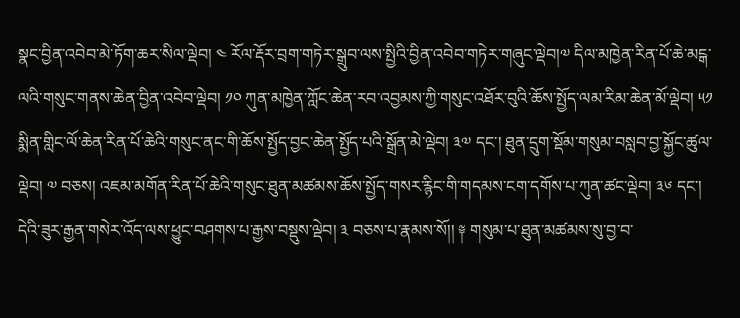སྣང་བྱིན་འབེབ་མེ་ཏོག་ཆར་སིལ་ལྡེབ། ༤ རོལ་རྡོར་བྲག་གཏེར་སྒྲུབ་ལས་སྤྱིའི་བྱིན་འབེབ་གཏེར་གཞུང་ལྡེབ།༧ དིལ་མཁྱེན་རིན་པོ་ཆེ་མངྒ་ལའི་གསུང་གནས་ཆེན་བྱིན་འབེབ་ལྡེབ། ༡༠ ཀུན་མཁྱེན་ཀློང་ཆེན་རབ་འབྱམས་ཀྱི་གསུང་འཐོར་བུའི་ཆོས་སྤྱོད་ལམ་རིམ་ཆེན་མོ་ལྡེབ། ༥༡ སྨིན་གླིང་ལོ་ཆེན་རིན་པོ་ཆེའི་གསུང་ནང་གི་ཆོས་སྤྱོད་བྱང་ཆེན་སྤྱོད་པའི་སྒྲོན་མེ་ལྡེབ། ༣༧ དང་། ཐུན་དྲུག་སྡོམ་གསུམ་བསླབ་བྱ་སྐྱོང་ཚུལ་ལྡེབ། ༧ བཅས། འཇམ་མགོན་རིན་པོ་ཆེའི་གསུང་ཐུན་མཚམས་ཆོས་སྤྱོད་གསར་རྙིང་གི་གདམས་ངག་དགོས་པ་ཀུན་ཚང་ལྡེབ། ༣༦ དང་། དེའི་ཟུར་རྒྱན་གསེར་འོད་ལས་ཕྱུང་བཤགས་པ་རྒྱས་བསྡུས་ལྡེབ། ༣ བཅས་པ་རྣམས་སོ།། ༈ གསུམ་པ་ཐུན་མཚམས་སུ་བྱ་བ་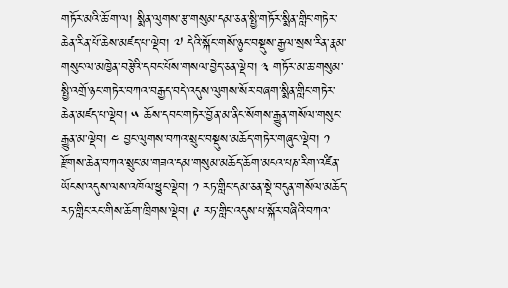གཏོར་མའི་ཆོ་ག་ལ། སྨིན་ལུགས་རྩ་གསུམ་དམ་ཅན་སྤྱི་གཏོར་སྨིན་གླིང་གཏེར་ཆེན་རིན་པོ་ཆེས་མཛད་པ་ལྡེབ། ༧ དེའི་སྐོང་གསོ་ཉུང་བསྡུས་རྒྱལ་སྲས་རིན་རྣམ་གསུང་ལ་མཁྱེན་བརྩེའི་དབང་པོས་གསལ་བྱེད་ཅན་ལྡེབ། ༣ གཏོར་མ་ཆ་གསུམ་སྤྱི་འགྲོ་ཉང་གཏེར་བཀའ་བརྒྱད་བདེ་འདུས་ལུགས་སོར་བཞག་སྨིན་གླིང་གཏེར་ཆེན་མཛད་པ་ལྡེབ། ༥ ཆོས་དབང་གཏེར་བྱོན་མ་ནིང་སོགས་རྒྱུན་གསོལ་གསུང་རྒྱུན་མ་ལྡེབ། ༤ བྱང་ལུགས་བཀའ་སྲུང་བསྡུས་མཆོད་གཏེར་གཞུང་ལྡེབ། ༡ རྫོགས་ཆེན་བཀའ་སྲུང་མ་གཟའ་དམ་གསུམ་མཆོད་ཆོག་མངའ་པཎ་རིག་འཛིན་ཡོངས་འདུས་ལས་འཁོལ་ཕྱུང་ལྡེབ། ༡ རཏ་གླིང་དམ་ཅན་སྡེ་བདུན་གསོལ་མཆོད་རཏ་གླིང་རང་གིས་ཆོག་ཁྲིགས་ལྡེབ། ༩ རཏ་གླིང་འདུས་པ་སྐོར་བཞིའི་བཀའ་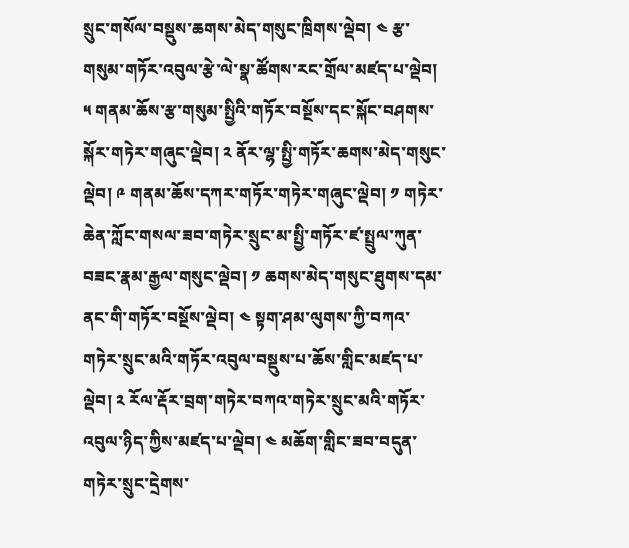སྲུང་གསོལ་བསྡུས་ཆགས་མེད་གསུང་ཁྲིགས་ལྡེབ། ༤ རྩ་གསུམ་གཏོར་འབུལ་རྩེ་ལེ་སྣ་ཚོགས་རང་གྲོལ་མཛད་པ་ལྡེབ། ༥ གནམ་ཆོས་རྩ་གསུམ་སྤྱིའི་གཏོར་བསྔོས་དང་སྐོང་བཤགས་སྐོར་གཏེར་གཞུང་ལྡེབ། ༢ ནོར་ལྷ་སྤྱི་གཏོར་ཆགས་མེད་གསུང་ལྡེབ། ༩ གནམ་ཆོས་དཀར་གཏོར་གཏེར་གཞུང་ལྡེབ། ༡ གཏེར་ཆེན་ཀློང་གསལ་ཟབ་གཏེར་སྲུང་མ་སྤྱི་གཏོར་ཛ་སྤྲུལ་ཀུན་བཟང་རྣམ་རྒྱལ་གསུང་ལྡེབ། ༡ ཆགས་མེད་གསུང་ཐུགས་དམ་ནང་གི་གཏོར་བསྔོས་ལྡེབ། ༤ སྟག་ཤམ་ལུགས་ཀྱི་བཀའ་གཏེར་སྲུང་མའི་གཏོར་འབུལ་བསྡུས་པ་ཆོས་གླིང་མཛད་པ་ལྡེབ། ༢ རོལ་རྡོར་བྲག་གཏེར་བཀའ་གཏེར་སྲུང་མའི་གཏོར་འབུལ་ཉིད་ཀྱིས་མཛད་པ་ལྡེབ། ༤ མཆོག་གླིང་ཟབ་བདུན་གཏེར་སྲུང་དྲེགས་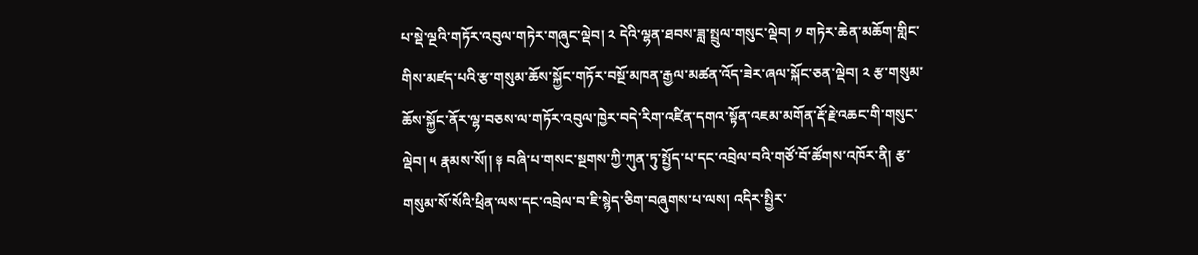པ་སྡེ་ལྔའི་གཏོར་འབུལ་གཏེར་གཞུང་ལྡེབ། ༢ དེའི་ལྷན་ཐབས་ཟླ་སྤྲུལ་གསུང་ལྡེབ། ༡ གཏེར་ཆེན་མཆོག་གླིང་གིས་མཛད་པའི་རྩ་གསུམ་ཆོས་སྐྱོང་གཏོར་བསྔོ་མཁན་རྒྱལ་མཚན་འོད་ཟེར་ཞལ་སྐོང་ཅན་ལྡེབ། ༢ རྩ་གསུམ་ཆོས་སྐྱོང་ནོར་ལྷ་བཅས་ལ་གཏོར་འབུལ་ཁྱེར་བདེ་རིག་འཛིན་དགའ་སྟོན་འཇམ་མགོན་རྡོ་རྗེ་འཆང་གི་གསུང་ལྡེབ། ༥ རྣམས་སོ།། ༈ བཞི་པ་གསང་སྔགས་ཀྱི་ཀུན་ཏུ་སྤྱོད་པ་དང་འབྲེལ་བའི་གཙོ་བོ་ཚོགས་འཁོར་ནི། རྩ་གསུམ་སོ་སོའི་ཕྲིན་ལས་དང་འབྲེལ་བ་ཇི་སྙེད་ཅིག་བཞུགས་པ་ལས། འདིར་སྤྱིར་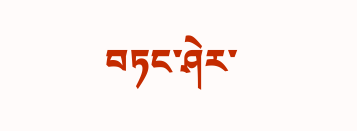བཏང་ཤེར་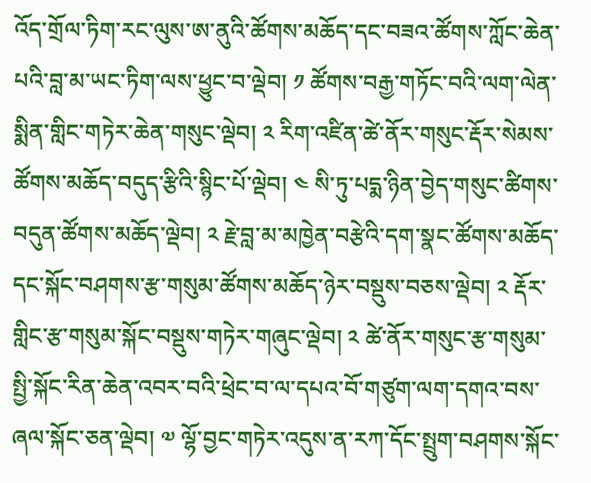འོད་གྲོལ་ཏིག་རང་ལུས་ཨ་ནུའི་ཚོགས་མཆོད་དང་བཟའ་ཚོགས་ཀློང་ཆེན་པའི་བླ་མ་ཡང་ཏིག་ལས་ཕྱུང་བ་ལྡེབ། ༡ ཚོགས་བརྒྱ་གཏོང་བའི་ལག་ལེན་སྨིན་གླིང་གཏེར་ཆེན་གསུང་ལྡེབ། ༢ རིག་འཛིན་ཚེ་ནོར་གསུང་རྡོར་སེམས་ཚོགས་མཆོད་བདུད་རྩིའི་སྙིང་པོ་ལྡེབ། ༤ སི་ཏུ་པདྨ་ཉིན་བྱེད་གསུང་ཚིགས་བདུན་ཚོགས་མཆོད་ལྡེབ། ༢ རྗེ་བླ་མ་མཁྱེན་བརྩེའི་དག་སྣང་ཚོགས་མཆོད་དང་སྐོང་བཤགས་རྩ་གསུམ་ཚོགས་མཆོད་ཉེར་བསྡུས་བཅས་ལྡེབ། ༢ རྡོར་གླིང་རྩ་གསུམ་སྐོང་བསྡུས་གཏེར་གཞུང་ལྡེབ། ༢ ཚེ་ནོར་གསུང་རྩ་གསུམ་སྤྱི་སྐོང་རིན་ཆེན་འབར་བའི་ཕྲེང་བ་ལ་དཔའ་བོ་གཙུག་ལག་དགའ་བས་ཞལ་སྐོང་ཅན་ལྡེབ། ༧ ལྷོ་བྱང་གཏེར་འདུས་ན་རཀ་དོང་སྤྲུག་བཤགས་སྐོང་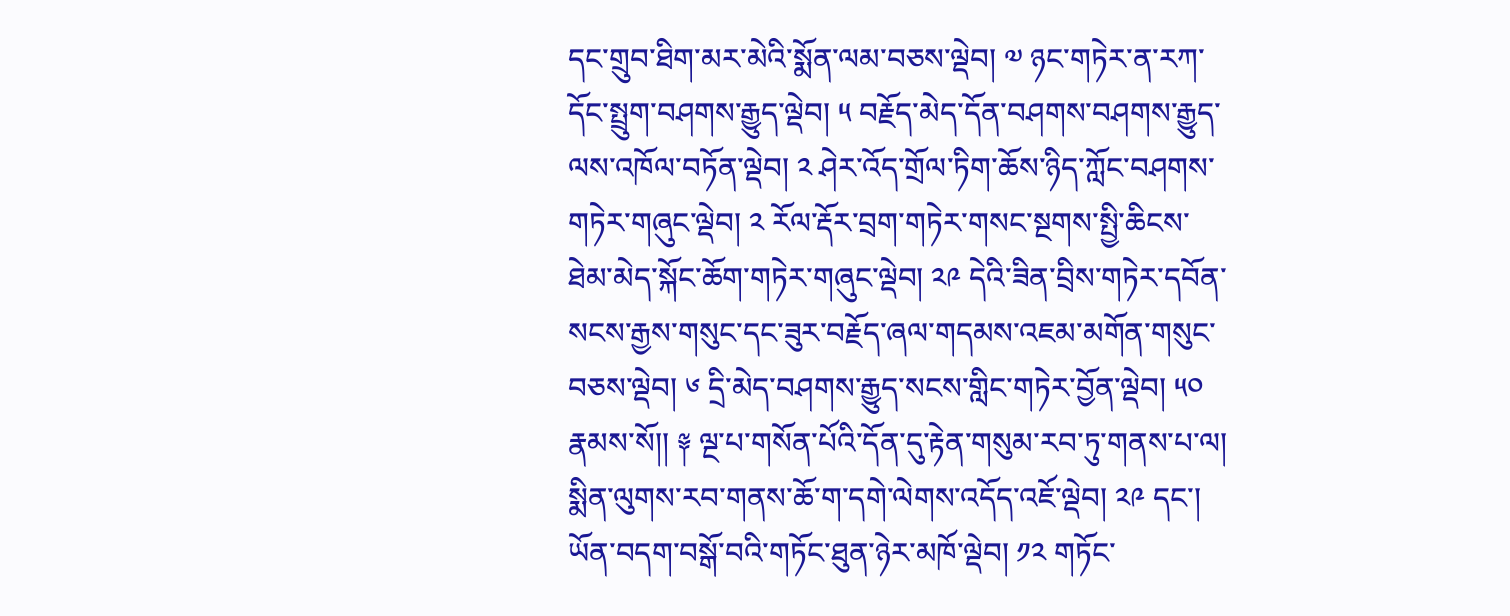དང་གྲུབ་ཐིག་མར་མེའི་སྨོན་ལམ་བཅས་ལྡེབ། ༧ ཉང་གཏེར་ན་རཀ་དོང་སྤྲུག་བཤགས་རྒྱུད་ལྡེབ། ༥ བརྗོད་མེད་དོན་བཤགས་བཤགས་རྒྱུད་ལས་འཁོལ་བཏོན་ལྡེབ། ༢ ཤེར་འོད་གྲོལ་ཏིག་ཆོས་ཉིད་ཀློང་བཤགས་གཏེར་གཞུང་ལྡེབ། ༢ རོལ་རྡོར་བྲག་གཏེར་གསང་སྔགས་སྤྱི་ཆིངས་ཐེམ་མེད་སྐོང་ཆོག་གཏེར་གཞུང་ལྡེབ། ༢༩ དེའི་ཟིན་བྲིས་གཏེར་དབོན་སངས་རྒྱས་གསུང་དང་ཟུར་བརྗོད་ཞལ་གདམས་འཇམ་མགོན་གསུང་བཅས་ལྡེབ། ༦ དྲི་མེད་བཤགས་རྒྱུད་སངས་གླིང་གཏེར་བྱོན་ལྡེབ། ༥༠ རྣམས་སོ།། ༈ ལྔ་པ་གསོན་པོའི་དོན་དུ་རྟེན་གསུམ་རབ་ཏུ་གནས་པ་ལ། སྨིན་ལུགས་རབ་གནས་ཆོ་ག་དགེ་ལེགས་འདོད་འཇོ་ལྡེབ། ༢༩ དང་། ཡོན་བདག་བསྒོ་བའི་གཏོང་ཐུན་ཉེར་མཁོ་ལྡེབ། ༡༢ གཏོང་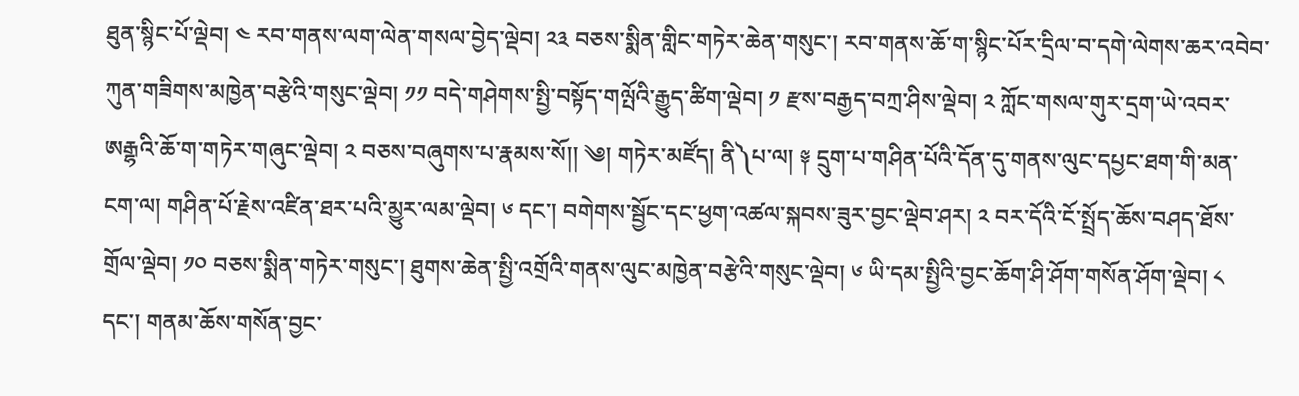ཐུན་སྙིང་པོ་ལྡེབ། ༤ རབ་གནས་ལག་ལེན་གསལ་བྱེད་ལྡེབ། ༢༣ བཅས་སྨིན་གླིང་གཏེར་ཆེན་གསུང་། རབ་གནས་ཆོ་ག་སྙིང་པོར་དྲིལ་བ་དགེ་ལེགས་ཆར་འབེབ་ཀུན་གཟིགས་མཁྱེན་བརྩེའི་གསུང་ལྡེབ། ༡༡ བདེ་གཤེགས་སྤྱི་བསྟོད་གལྤོའི་རྒྱུད་ཚིག་ལྡེབ། ༡ རྫས་བརྒྱད་བཀྲ་ཤིས་ལྡེབ། ༢ ཀློང་གསལ་གུར་དྲག་ཡེ་འབར་ཨརྒྷའི་ཆོ་ག་གཏེར་གཞུང་ལྡེབ། ༢ བཅས་བཞུགས་པ་རྣམས་སོ།། ༄། གཏེར་མཛོད། ནི༽པ་ལ། ༈ དྲུག་པ་གཤིན་པོའི་དོན་དུ་གནས་ལུང་དཔྱང་ཐག་གི་མན་ངག་ལ། གཤིན་པོ་རྗེས་འཛིན་ཐར་པའི་མྱུར་ལམ་ལྡེབ། ༦ དང་། བགེགས་སྦྱོང་དང་ཕྱག་འཚལ་སྐབས་ཟུར་བྱང་ལྡེབ་ཤར། ༢ བར་དོའི་ངོ་སྤྲོད་ཆོས་བཤད་ཐོས་གྲོལ་ལྡེབ། ༡༠ བཅས་སྨིན་གཏེར་གསུང་། ཐུགས་ཆེན་སྤྱི་འགྲོའི་གནས་ལུང་མཁྱེན་བརྩེའི་གསུང་ལྡེབ། ༦ ཡི་དམ་སྤྱིའི་བྱང་ཆོག་ཤི་ཤོག་གསོན་ཤོག་ལྡེབ། ༨ དང་། གནམ་ཆོས་གསོན་བྱང་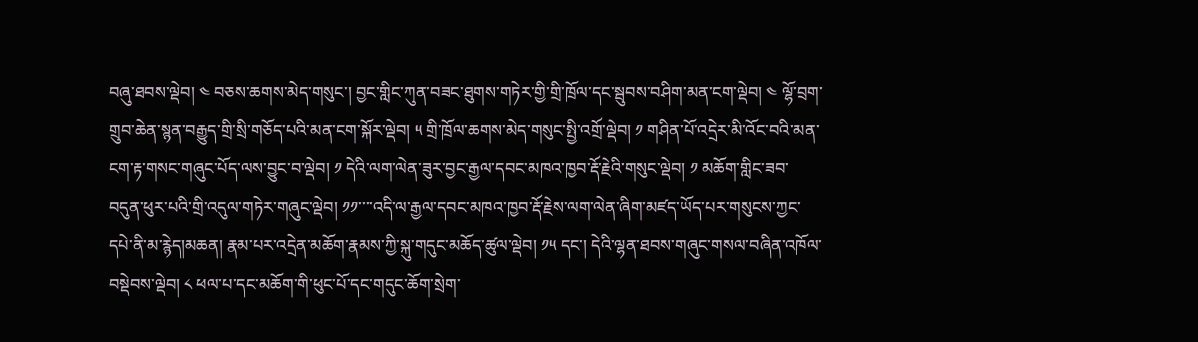བཞུ་ཐབས་ལྡེབ། ༤ བཅས་ཆགས་མེད་གསུང་། བྱང་གླིང་ཀུན་བཟང་ཐུགས་གཏེར་གྱི་གྲི་ཁྲོལ་དང་སྦུབས་བཤིག་མན་ངག་ལྡེབ། ༤ ལྷོ་བྲག་གྲུབ་ཆེན་སྙན་བརྒྱུད་གྲི་སྲི་གཅོད་པའི་མན་ངག་སྐོར་ལྡེབ། ༥ གྲི་ཁྲོལ་ཆགས་མེད་གསུང་སྤྱི་འགྲོ་ལྡེབ། ༡ གཤིན་པོ་འདྲེར་མི་འོང་བའི་མན་ངག་རྟ་གསང་གཞུང་པོད་ལས་བྱུང་བ་ལྡེབ། ༡ དེའི་ལག་ལེན་ཟུར་བྱང་རྒྱལ་དབང་མཁའ་ཁྱབ་རྡོ་རྗེའི་གསུང་ལྡེབ། ༡ མཆོག་གླིང་ཟབ་བདུན་ཕུར་པའི་གྲི་འདུལ་གཏེར་གཞུང་ལྡེབ། ༡༡་་་་འདི་ལ་རྒྱལ་དབང་མཁའ་ཁྱབ་རྡོ་རྗེས་ལག་ལེན་ཞིག་མཛད་ཡོད་པར་གསུངས་ཀྱང་དཔེ་ནི་མ་རྙེད།མཆན། རྣམ་པར་འདྲེན་མཆོག་རྣམས་ཀྱི་སྐུ་གདུང་མཆོད་ཚུལ་ལྡེབ། ༡༥ དང་། དེའི་ལྷན་ཐབས་གཞུང་གསལ་བཞིན་འཁོལ་བསྡེབས་ལྡེབ། ༨ ཕལ་པ་དང་མཆོག་གི་ཕུང་པོ་དང་གདུང་ཆོག་སྲེག་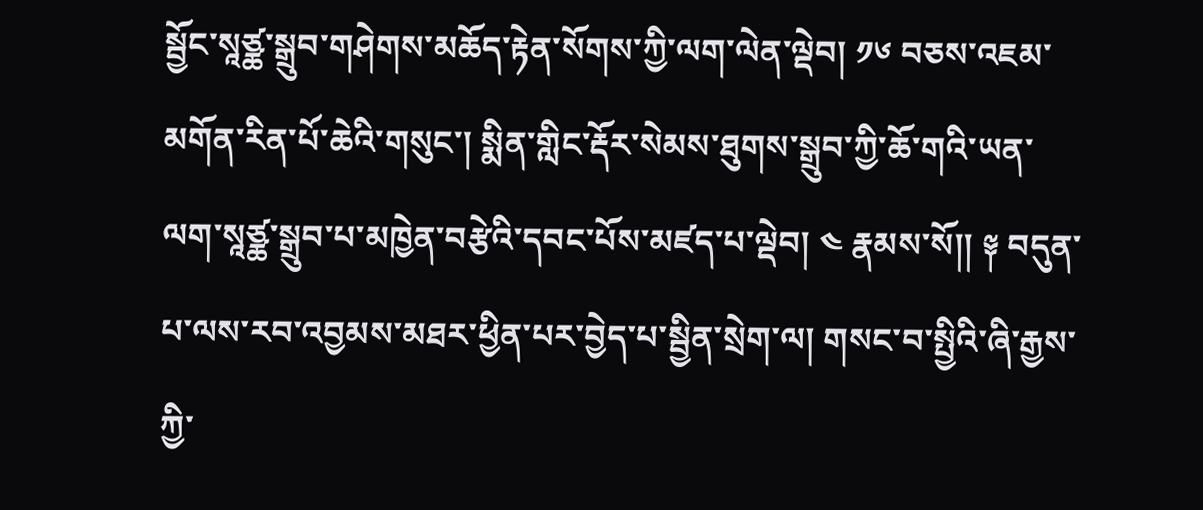སྦྱོང་སཱཙྪ་སྒྲུབ་གཤེགས་མཆོད་རྟེན་སོགས་ཀྱི་ལག་ལེན་ལྡེབ། ༡༦ བཅས་འཇམ་མགོན་རིན་པོ་ཆེའི་གསུང་། སྨིན་གླིང་རྡོར་སེམས་ཐུགས་སྒྲུབ་ཀྱི་ཆོ་གའི་ཡན་ལག་སཱཙྪ་སྒྲུབ་པ་མཁྱེན་བརྩེའི་དབང་པོས་མཛད་པ་ལྡེབ། ༤ རྣམས་སོ།། ༈ བདུན་པ་ལས་རབ་འབྱམས་མཐར་ཕྱིན་པར་བྱེད་པ་སྦྱིན་སྲེག་ལ། གསང་བ་སྤྱིའི་ཞི་རྒྱས་ཀྱི་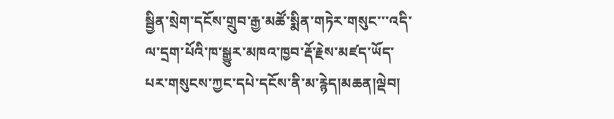སྦྱིན་སྲེག་དངོས་གྲུབ་རྒྱ་མཚོ་སྨིན་གཏེར་གསུང་་་འདི་ལ་དྲག་པོའི་ཁ་སྒྱུར་མཁའ་ཁྱབ་རྡོ་རྗེས་མཛད་ཡོད་པར་གསུངས་ཀྱང་དཔེ་དངོས་ནི་མ་རྙེད།མཆན།ལྡེབ།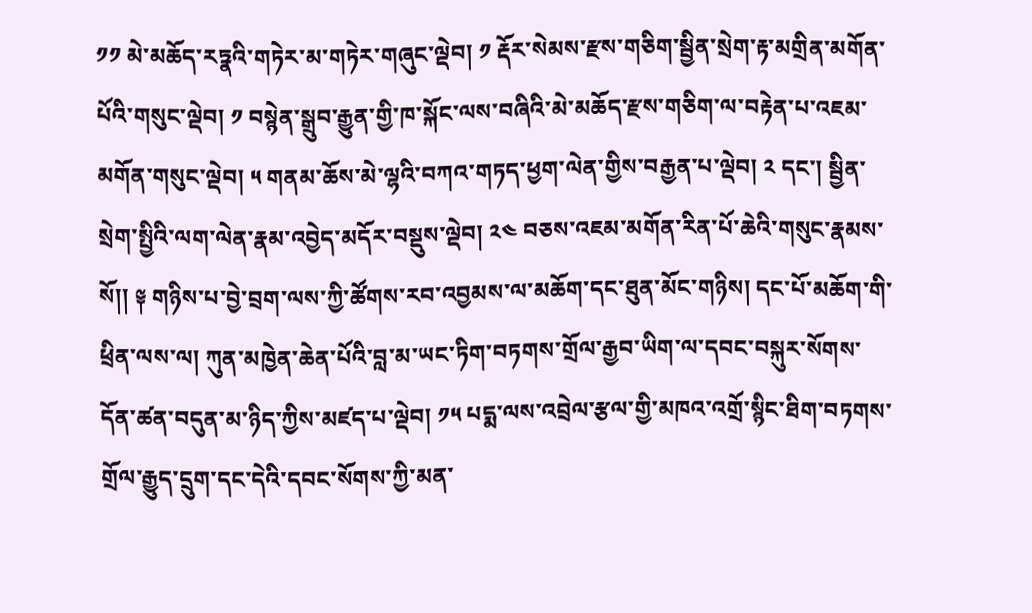༡༡ མེ་མཆོད་རཏྣའི་གཏེར་མ་གཏེར་གཞུང་ལྡེབ། ༡ རྡོར་སེམས་རྫས་གཅིག་སྦྱིན་སྲེག་རྟ་མགྲིན་མགོན་པོའི་གསུང་ལྡེབ། ༡ བསྙེན་སྒྲུབ་རྒྱུན་གྱི་ཁ་སྐོང་ལས་བཞིའི་མེ་མཆོད་རྫས་གཅིག་ལ་བརྟེན་པ་འཇམ་མགོན་གསུང་ལྡེབ། ༥ གནམ་ཆོས་མེ་ལྷའི་བཀའ་གཏད་ཕྱག་ལེན་གྱིས་བརྒྱན་པ་ལྡེབ། ༢ དང་། སྦྱིན་སྲེག་སྤྱིའི་ལག་ལེན་རྣམ་འབྱེད་མདོར་བསྡུས་ལྡེབ། ༢༤ བཅས་འཇམ་མགོན་རིན་པོ་ཆེའི་གསུང་རྣམས་སོ།། ༈ གཉིས་པ་བྱེ་བྲག་ལས་ཀྱི་ཚོགས་རབ་འབྱམས་ལ་མཆོག་དང་ཐུན་མོང་གཉིས། དང་པོ་མཆོག་གི་ཕྲིན་ལས་ལ། ཀུན་མཁྱེན་ཆེན་པོའི་བླ་མ་ཡང་ཏིག་བཏགས་གྲོལ་རྒྱབ་ཡིག་ལ་དབང་བསྐུར་སོགས་དོན་ཚན་བདུན་མ་ཉིད་ཀྱིས་མཛད་པ་ལྡེབ། ༡༥ པདྨ་ལས་འབྲེལ་རྩལ་གྱི་མཁའ་འགྲོ་སྙིང་ཐིག་བཏགས་གྲོལ་རྒྱུད་དྲུག་དང་དེའི་དབང་སོགས་ཀྱི་མན་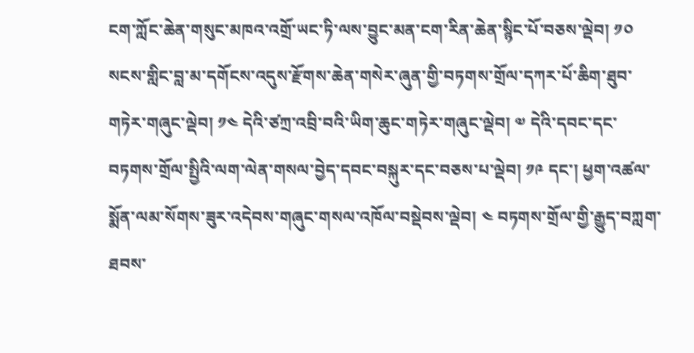ངག་ཀློང་ཆེན་གསུང་མཁའ་འགྲོ་ཡང་ཏི་ལས་བྱུང་མན་ངག་རིན་ཆེན་སྙིང་པོ་བཅས་ལྡེབ། ༡༠ སངས་གླིང་བླ་མ་དགོངས་འདུས་རྫོགས་ཆེན་གསེར་ཞུན་གྱི་བཏགས་གྲོལ་དཀར་པོ་ཆིག་ཐུབ་གཏེར་གཞུང་ལྡེབ། ༡༤ དེའི་ཙཀྲ་འབྲི་བའི་ཡིག་ཆུང་གཏེར་གཞུང་ལྡེབ། ༧ དེའི་དབང་དང་བཏགས་གྲོལ་སྤྱིའི་ལག་ལེན་གསལ་བྱེད་དབང་བསྐུར་དང་བཅས་པ་ལྡེབ། ༡༩ དང་། ཕྱག་འཚལ་སྨོན་ལམ་སོགས་ཟུར་འདེབས་གཞུང་གསལ་འཁོལ་བསྡེབས་ལྡེབ། ༤ བཏགས་གྲོལ་གྱི་རྒྱུད་བཀླག་ཐབས་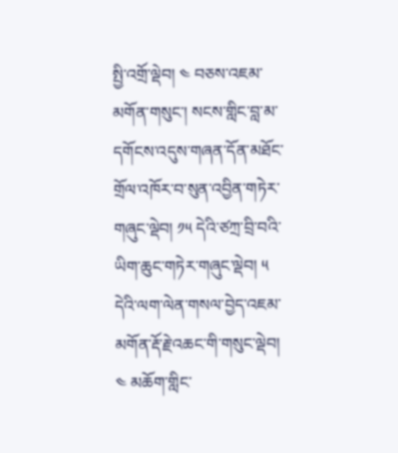སྤྱི་འགྲོ་ལྡེབ། ༤ བཅས་འཇམ་མགོན་གསུང་། སངས་གླིང་བླ་མ་དགོངས་འདུས་གཞན་དོན་མཐོང་གྲོལ་འཁོར་བ་སུན་འབྱིན་གཏེར་གཞུང་ལྡེབ། ༡༥ དེའི་ཙཀྲ་བྲི་བའི་ཡིག་ཆུང་གཏེར་གཞུང་ལྡེབ། ༥ དེའི་ལག་ལེན་གསལ་བྱེད་འཇམ་མགོན་རྡོ་རྗེ་འཆང་གི་གསུང་ལྡེབ། ༤ མཆོག་གླིང་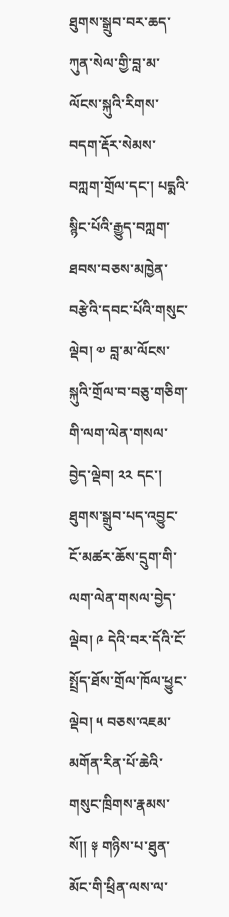ཐུགས་སྒྲུབ་བར་ཆད་ཀུན་སེལ་གྱི་བླ་མ་ལོངས་སྐུའི་རིགས་བདག་རྡོར་སེམས་བཀླག་གྲོལ་དང་། པདྨའི་སྙིང་པོའི་རྒྱུད་བཀླག་ཐབས་བཅས་མཁྱེན་བརྩེའི་དབང་པོའི་གསུང་ལྡེབ། ༧ བླ་མ་ལོངས་སྐུའི་གྲོལ་བ་བཅུ་གཅིག་གི་ལག་ལེན་གསལ་བྱེད་ལྡེབ། ༢༢ དང་། ཐུགས་སྒྲུབ་པད་འབྱུང་ངོ་མཚར་ཆོས་དྲུག་གི་ལག་ལེན་གསལ་བྱེད་ལྡེབ། ༩ དེའི་བར་དོའི་ངོ་སྤྲོད་ཐོས་གྲོལ་ཁོལ་ཕྱུང་ལྡེབ། ༥ བཅས་འཇམ་མགོན་རིན་པོ་ཆེའི་གསུང་ཁྲིགས་རྣམས་སོ།། ༈ གཉིས་པ་ཐུན་མོང་གི་ཕྲིན་ལས་ལ་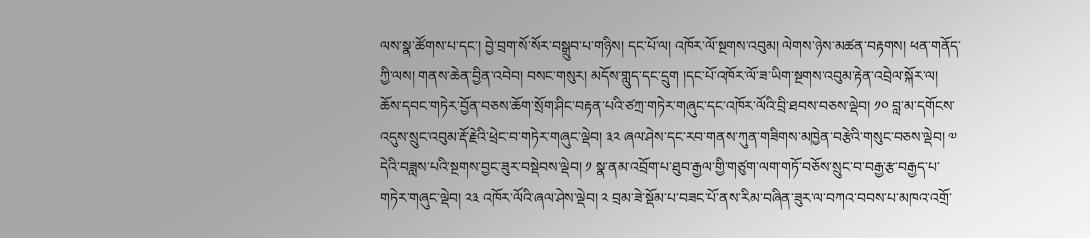ལས་སྣ་ཚོགས་པ་དང་། བྱེ་བྲག་སོ་སོར་བསྒྲུབ་པ་གཉིས། དང་པོ་ལ། འཁོར་ལོ་སྔགས་འབུམ། ལེགས་ཉེས་མཚན་བརྟགས། ཕན་གནོད་ཀྱི་ལས། གནས་ཆེན་བྱིན་འབེབ། བསང་གསུར། མདོས་གླུད་དང་དྲུག །དང་པོ་འཁོར་ལོ་ཟ་ཡིག་སྔགས་འབུམ་རྟེན་འབྲེལ་སྐོར་ལ། ཆོས་དབང་གཏེར་བྱོན་བཅས་ཆོག་སྲོག་ཤིང་བརྟན་པའི་ཙཀྲ་གཏེར་གཞུང་དང་འཁོར་ལོའི་བྲི་ཐབས་བཅས་ལྡེབ། ༡༠ བླ་མ་དགོངས་འདུས་སྲུང་འབུམ་རྡོ་རྗེའི་ཕྲེང་བ་གཏེར་གཞུང་ལྡེབ། ༣༢ ཞལ་ཤེས་དང་རབ་གནས་ཀུན་གཟིགས་མཁྱེན་བརྩེའི་གསུང་བཅས་ལྡེབ། ༧ དེའི་བཟླས་པའི་སྔགས་བྱང་ཟུར་བསྡེབས་ལྡེབ། ༡ སྣ་ནམ་འབྲོག་པ་ཐུབ་རྒྱལ་གྱི་གཙུག་ལག་གཏོ་བཅོས་སྲུང་བ་བརྒྱ་རྩ་བརྒྱད་པ་གཏེར་གཞུང་ལྡེབ། ༢༣ འཁོར་ལོའི་ཞལ་ཤེས་ལྡེབ། ༢ བྲམ་ཟེ་སྡོམ་པ་བཟང་པོ་ནས་རིམ་བཞིན་ཟུར་ལ་བཀའ་བབས་པ་མཁའ་འགྲོ་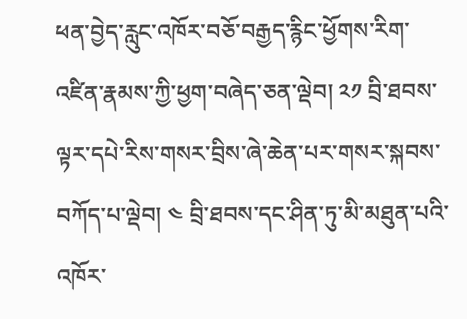ཕན་བྱེད་རླུང་འཁོར་བཅོ་བརྒྱད་རྙིང་ཕྱོགས་རིག་འཛིན་རྣམས་ཀྱི་ཕྱག་བཞེད་ཅན་ལྡེབ། ༢༡ བྲི་ཐབས་ལྟར་དཔེ་རིས་གསར་བྲིས་ཞེ་ཆེན་པར་གསར་སྐབས་བཀོད་པ་ལྡེབ། ༤ བྲི་ཐབས་དང་ཤིན་ཏུ་མི་མཐུན་པའི་འཁོར་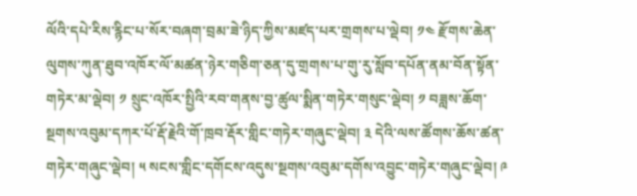ལོའི་དཔེ་རིས་རྙིང་པ་སོར་བཞག་བྲམ་ཟེ་ཉིད་ཀྱིས་མཛད་པར་གྲགས་པ་ལྡེབ། ༡༤ རྫོགས་ཆེན་ལུགས་ཀུན་ཐུབ་འཁོར་ལོ་མཚན་ཉེར་གཅིག་ཅན་དུ་གྲགས་པ་གུ་རུ་སློབ་དཔོན་ནམ་བོན་སྟོན་གཏེར་མ་ལྡེབ། ༡ སྲུང་འཁོར་སྤྱིའི་རབ་གནས་བྱ་ཚུལ་སྨིན་གཏེར་གསུང་ལྡེབ། ༡ བཟླས་ཆོག་སྔགས་འབུམ་དཀར་པོ་རྡོ་རྗེའི་གོ་ཁྲབ་རྡོར་གླིང་གཏེར་གཞུང་ལྡེབ། ༣ དེའི་ལས་ཚོགས་ཆོས་ཚན་གཏེར་གཞུང་ལྡེབ། ༥ སངས་གླིང་དགོངས་འདུས་སྔགས་འབུམ་དགོས་འབྱུང་གཏེར་གཞུང་ལྡེབ། ༩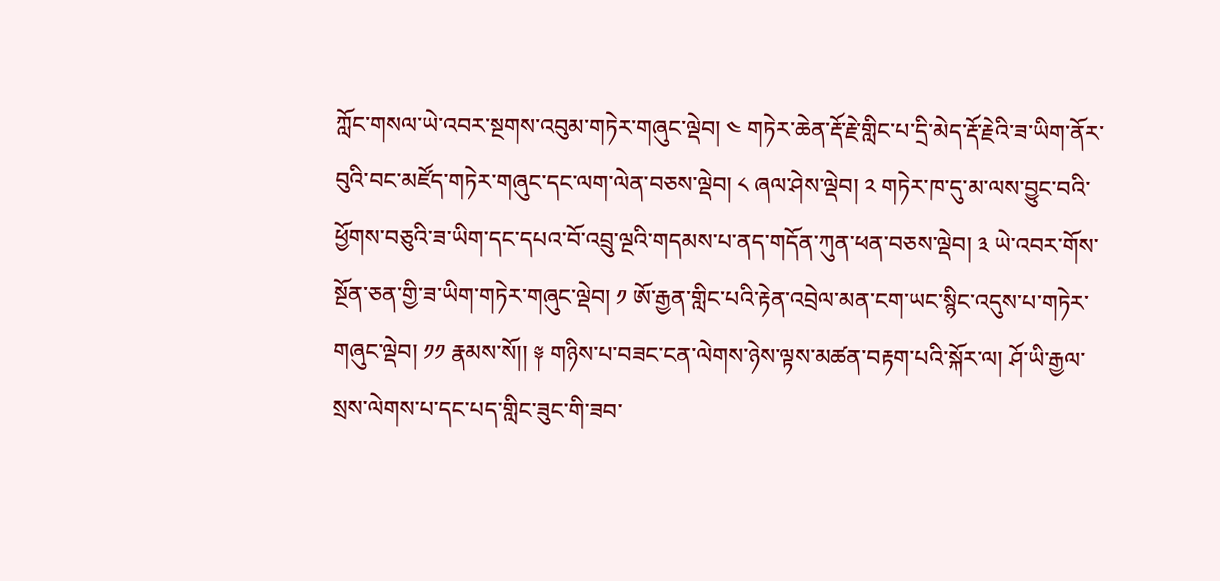ཀློང་གསལ་ཡེ་འབར་སྔགས་འབུམ་གཏེར་གཞུང་ལྡེབ། ༤ གཏེར་ཆེན་རྡོ་རྗེ་གླིང་པ་དྲི་མེད་རྡོ་རྗེའི་ཟ་ཡིག་ནོར་བུའི་བང་མཛོད་གཏེར་གཞུང་དང་ལག་ལེན་བཅས་ལྡེབ། ༨ ཞལ་ཤེས་ལྡེབ། ༢ གཏེར་ཁ་དུ་མ་ལས་བྱུང་བའི་ཕྱོགས་བཅུའི་ཟ་ཡིག་དང་དཔའ་བོ་འབྲུ་ལྔའི་གདམས་པ་ནད་གདོན་ཀུན་ཕན་བཅས་ལྡེབ། ༣ ཡེ་འབར་གོས་སྔོན་ཅན་གྱི་ཟ་ཡིག་གཏེར་གཞུང་ལྡེབ། ༡ ཨོ་རྒྱན་གླིང་པའི་རྟེན་འབྲེལ་མན་ངག་ཡང་སྙིང་འདུས་པ་གཏེར་གཞུང་ལྡེབ། ༡༡ རྣམས་སོ།། ༈ གཉིས་པ་བཟང་ངན་ལེགས་ཉེས་ལྟས་མཚན་བརྟག་པའི་སྐོར་ལ། ཤོ་ཡི་རྒྱལ་སྲས་ལེགས་པ་དང་པད་གླིང་ཟུང་གི་ཟབ་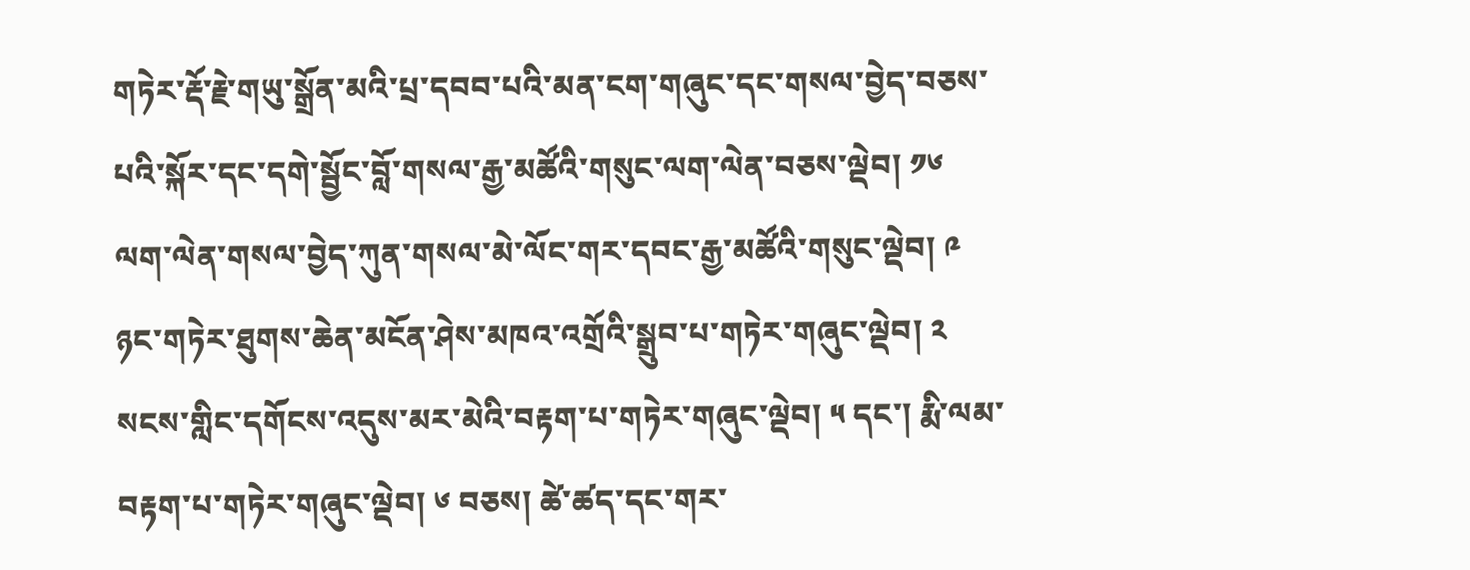གཏེར་རྡོ་རྗེ་གཡུ་སྒྲོན་མའི་པྲ་དབབ་པའི་མན་ངག་གཞུང་དང་གསལ་བྱེད་བཅས་པའི་སྐོར་དང་དགེ་སྦྱོང་བློ་གསལ་རྒྱ་མཚོའི་གསུང་ལག་ལེན་བཅས་ལྡེབ། ༡༦ ལག་ལེན་གསལ་བྱེད་ཀུན་གསལ་མེ་ལོང་གར་དབང་རྒྱ་མཚོའི་གསུང་ལྡེབ། ༩ ཉང་གཏེར་ཐུགས་ཆེན་མངོན་ཤེས་མཁའ་འགྲོའི་སྒྲུབ་པ་གཏེར་གཞུང་ལྡེབ། ༢ སངས་གླིང་དགོངས་འདུས་མར་མེའི་བརྟག་པ་གཏེར་གཞུང་ལྡེབ། ༥ དང་། རྨི་ལམ་བརྟག་པ་གཏེར་གཞུང་ལྡེབ། ༦ བཅས། ཚེ་ཚད་དང་གར་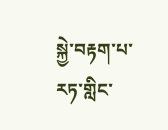སྐྱེ་བརྟག་པ་རཏ་གླིང་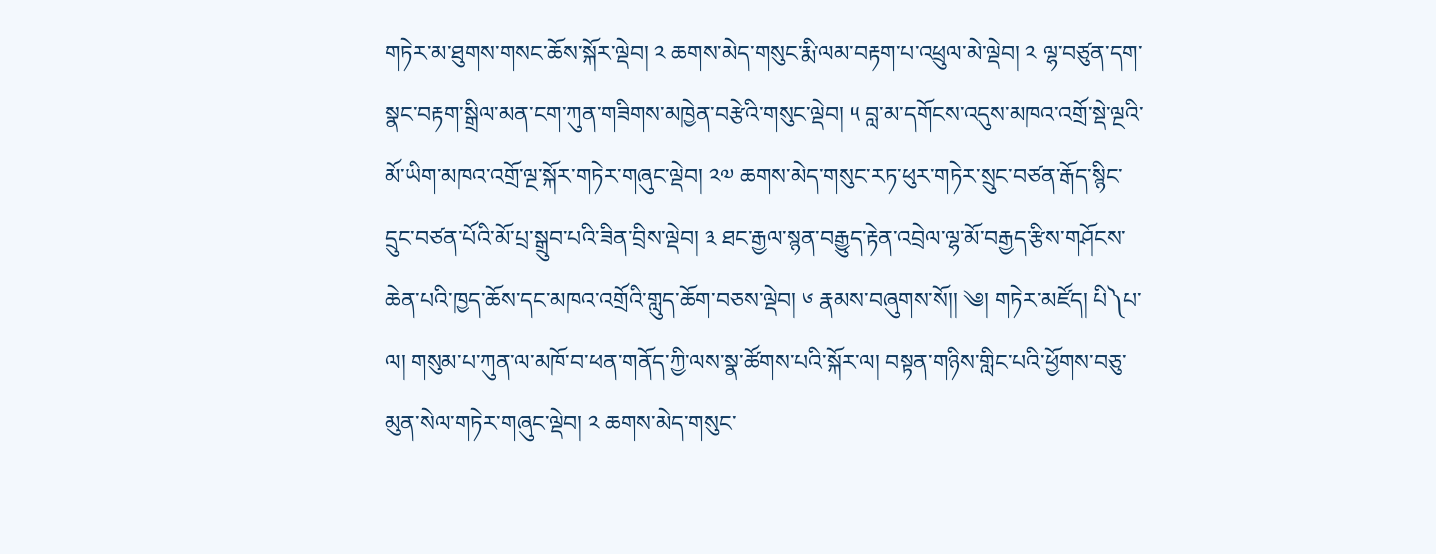གཏེར་མ་ཐུགས་གསང་ཆོས་སྐོར་ལྡེབ། ༢ ཆགས་མེད་གསུང་རྨི་ལམ་བརྟག་པ་འཕྲུལ་མེ་ལྡེབ། ༢ ལྷ་བཙུན་དག་སྣང་བརྟག་སྒྲིལ་མན་ངག་ཀུན་གཟིགས་མཁྱེན་བརྩེའི་གསུང་ལྡེབ། ༥ བླ་མ་དགོངས་འདུས་མཁའ་འགྲོ་སྡེ་ལྔའི་མོ་ཡིག་མཁའ་འགྲོ་ལྔ་སྐོར་གཏེར་གཞུང་ལྡེབ། ༢༧ ཆགས་མེད་གསུང་རཏ་ཕུར་གཏེར་སྲུང་བཙན་རྒོད་སྙིང་དྲུང་བཙན་པོའི་མོ་པྲ་སྒྲུབ་པའི་ཟིན་བྲིས་ལྡེབ། ༣ ཐང་རྒྱལ་སྙན་བརྒྱུད་རྟེན་འབྲེལ་ལྷ་མོ་བརྒྱད་རྩིས་གཤོངས་ཆེན་པའི་ཁྱད་ཆོས་དང་མཁའ་འགྲོའི་གླུད་ཆོག་བཅས་ལྡེབ། ༦ རྣམས་བཞུགས་སོ།། ༄། གཏེར་མཛོད། པི༽པ་ལ། གསུམ་པ་ཀུན་ལ་མཁོ་བ་ཕན་གནོད་ཀྱི་ལས་སྣ་ཚོགས་པའི་སྐོར་ལ། བསྟན་གཉིས་གླིང་པའི་ཕྱོགས་བཅུ་མུན་སེལ་གཏེར་གཞུང་ལྡེབ། ༢ ཆགས་མེད་གསུང་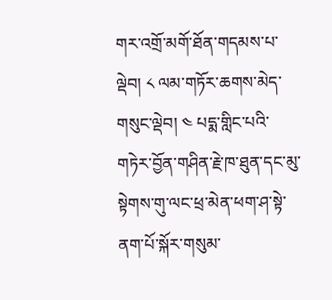གར་འགྲོ་མགོ་ཐོན་གདམས་པ་ལྡེབ། ༨ ལམ་གཏོར་ཆགས་མེད་གསུང་ལྡེབ། ༤ པདྨ་གླིང་པའི་གཏེར་བྱོན་གཤིན་རྗེ་ཁ་ཐུན་དང་མུ་སྟེགས་གུ་ལང་ཕྲ་མེན་ཕག་ཤ་སྟེ་ནག་པོ་སྐོར་གསུམ་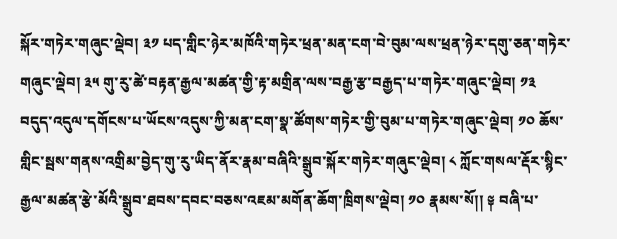སྐོར་གཏེར་གཞུང་ལྡེབ། ༣༡ པད་གླིང་ཉེར་མཁོའི་གཏེར་ཕྲན་མན་ངག་བེ་བུམ་ལས་ཕྲན་ཉེར་དགུ་ཅན་གཏེར་གཞུང་ལྡེབ། ༣༥ གུ་རུ་ཚེ་བརྟན་རྒྱལ་མཚན་གྱི་རྟ་མགྲིན་ལས་བརྒྱ་རྩ་བརྒྱད་པ་གཏེར་གཞུང་ལྡེབ། ༡༣ བདུད་འདུལ་དགོངས་པ་ཡོངས་འདུས་ཀྱི་མན་ངག་སྣ་ཚོགས་གཏེར་གྱི་བུམ་པ་གཏེར་གཞུང་ལྡེབ། ༡༠ ཆོས་གླིང་སྦས་གནས་འགྲིམ་བྱེད་གུ་རུ་ཡིད་ནོར་རྣམ་བཞིའི་སྒྲུབ་སྐོར་གཏེར་གཞུང་ལྡེབ། ༨ ཀློང་གསལ་རྡོར་སྙིང་རྒྱལ་མཚན་རྩེ་མོའི་སྒྲུབ་ཐབས་དབང་བཅས་འཇམ་མགོན་ཆོག་ཁྲིགས་ལྡེབ། ༡༠ རྣམས་སོ།། ༈ བཞི་པ་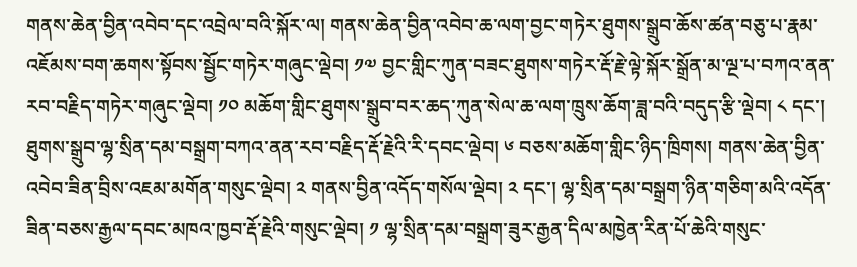གནས་ཆེན་བྱིན་འབེབ་དང་འབྲེལ་བའི་སྐོར་ལ། གནས་ཆེན་བྱིན་འབེབ་ཆ་ལག་བྱང་གཏེར་ཐུགས་སྒྲུབ་ཆོས་ཚན་བཅུ་པ་རྣམ་འཇོམས་བག་ཆགས་སྟོབས་སྦྱོང་གཏེར་གཞུང་ལྡེབ། ༡༧ བྱང་གླིང་ཀུན་བཟང་ཐུགས་གཏེར་རྡོ་རྗེ་ལྟེ་སྐོར་སྒྲོན་མ་ལྔ་པ་བཀའ་ནན་རབ་བརྗིད་གཏེར་གཞུང་ལྡེབ། ༡༠ མཆོག་གླིང་ཐུགས་སྒྲུབ་བར་ཆད་ཀུན་སེལ་ཆ་ལག་ཁྲུས་ཆོག་ཟླ་བའི་བདུད་རྩི་ལྡེབ། ༨ དང་། ཐུགས་སྒྲུབ་ལྷ་སྲིན་དམ་བསྒྲག་བཀའ་ནན་རབ་བརྗིད་རྡོ་རྗེའི་རི་དབང་ལྡེབ། ༦ བཅས་མཆོག་གླིང་ཉིད་ཁྲིགས། གནས་ཆེན་བྱིན་འབེབ་ཟིན་བྲིས་འཇམ་མགོན་གསུང་ལྡེབ། ༢ གནས་བྱིན་འདོད་གསོལ་ལྡེབ། ༢ དང་། ལྷ་སྲིན་དམ་བསྒྲག་ཉིན་གཅིག་མའི་འདོན་ཟིན་བཅས་རྒྱལ་དབང་མཁའ་ཁྱབ་རྡོ་རྗེའི་གསུང་ལྡེབ། ༡ ལྷ་སྲིན་དམ་བསྒྲག་ཟུར་རྒྱན་དིལ་མཁྱེན་རིན་པོ་ཆེའི་གསུང་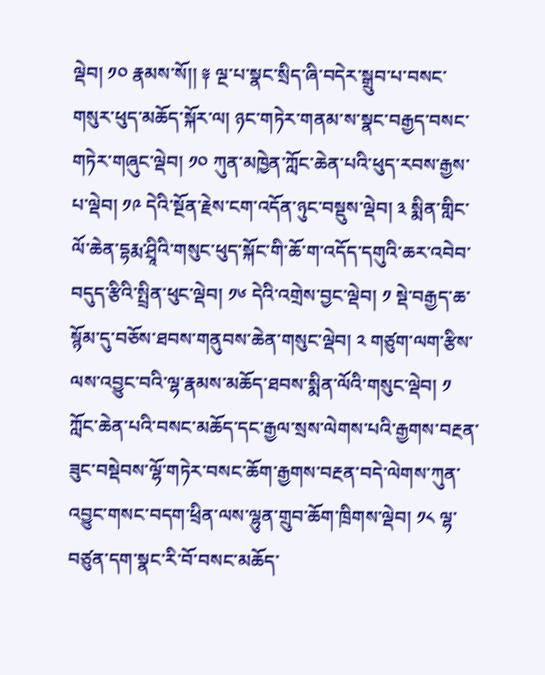ལྡེབ། ༡༠ རྣམས་སོ།། ༈ ལྔ་པ་སྣང་སྲིད་ཞི་བདེར་སྒྲུབ་པ་བསང་གསུར་ཕུད་མཆོད་སྐོར་ལ། ཉང་གཏེར་གནམ་ས་སྣང་བརྒྱད་བསང་གཏེར་གཞུང་ལྡེབ། ༡༠ ཀུན་མཁྱེན་ཀློང་ཆེན་པའི་ཕུད་རབས་རྒྱས་པ་ལྡེབ། ༡༩ དེའི་སྔོན་རྗེས་ངག་འདོན་ཉུང་བསྡུས་ལྡེབ། ༣ སྨིན་གླིང་ལོ་ཆེན་དྷརྨ་ཤྲཱིའི་གསུང་ཕུད་སྐོང་གི་ཆོ་ག་འདོད་དགུའི་ཆར་འབེབ་བདུད་རྩིའི་སྤྲིན་ཕུང་ལྡེབ། ༡༦ དེའི་འགྲེས་བྱང་ལྡེབ། ༡ སྡེ་བརྒྱད་ཆ་སྙོམ་དུ་བཅོས་ཐབས་གནུབས་ཆེན་གསུང་ལྡེབ། ༢ གཙུག་ལག་རྩིས་ལས་འབྱུང་བའི་ལྷ་རྣམས་མཆོད་ཐབས་སྨིན་ལོའི་གསུང་ལྡེབ། ༡ ཀློང་ཆེན་པའི་བསང་མཆོད་དང་རྒྱལ་སྲས་ལེགས་པའི་རྒྱགས་བརྔན་ཟུང་བསྡེབས་ལྷོ་གཏེར་བསང་ཆོག་རྒྱགས་བརྔན་བདེ་ལེགས་ཀུན་འབྱུང་གསང་བདག་ཕྲིན་ལས་ལྷུན་གྲུབ་ཆོག་ཁྲིགས་ལྡེབ། ༡༨ ལྷ་བཙུན་དག་སྣང་རི་བོ་བསང་མཆོད་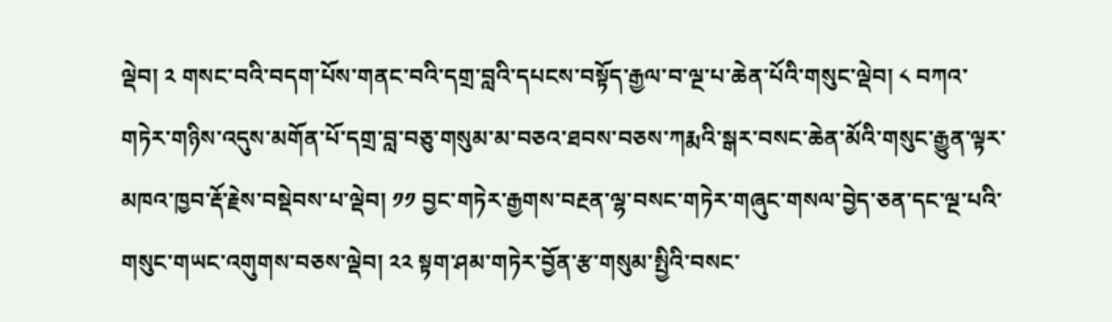ལྡེབ། ༢ གསང་བའི་བདག་པོས་གནང་བའི་དགྲ་བླའི་དཔངས་བསྟོད་རྒྱལ་བ་ལྔ་པ་ཆེན་པོའི་གསུང་ལྡེབ། ༨ བཀའ་གཏེར་གཉིས་འདུས་མགོན་པོ་དགྲ་བླ་བཅུ་གསུམ་མ་བཅའ་ཐབས་བཅས་ཀརྨའི་སྒར་བསང་ཆེན་མོའི་གསུང་རྒྱུན་ལྟར་མཁའ་ཁྱབ་རྡོ་རྗེས་བསྡེབས་པ་ལྡེབ། ༡༡ བྱང་གཏེར་རྒྱགས་བརྔན་ལྷ་བསང་གཏེར་གཞུང་གསལ་བྱེད་ཅན་དང་ལྔ་པའི་གསུང་གཡང་འགུགས་བཅས་ལྡེབ། ༢༢ སྟག་ཤམ་གཏེར་བྱོན་རྩ་གསུམ་སྤྱིའི་བསང་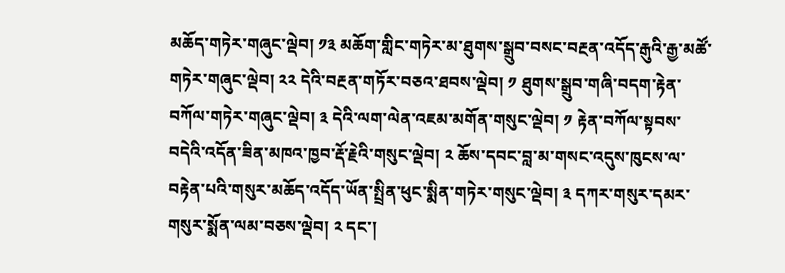མཆོད་གཏེར་གཞུང་ལྡེབ། ༡༣ མཆོག་གླིང་གཏེར་མ་ཐུགས་སྒྲུབ་བསང་བརྔན་འདོད་རྒུའི་རྒྱ་མཚོ་གཏེར་གཞུང་ལྡེབ། ༢༢ དེའི་བརྔན་གཏོར་བཅའ་ཐབས་ལྡེབ། ༡ ཐུགས་སྒྲུབ་གཞི་བདག་རྟེན་བཀོལ་གཏེར་གཞུང་ལྡེབ། ༣ དེའི་ལག་ལེན་འཇམ་མགོན་གསུང་ལྡེབ། ༡ རྟེན་བཀོལ་སྟབས་བདེའི་འདོན་ཟིན་མཁའ་ཁྱབ་རྡོ་རྗེའི་གསུང་ལྡེབ། ༢ ཆོས་དབང་བླ་མ་གསང་འདུས་ཁུངས་ལ་བརྟེན་པའི་གསུར་མཆོད་འདོད་ཡོན་སྤྲིན་ཕུང་སྨིན་གཏེར་གསུང་ལྡེབ། ༣ དཀར་གསུར་དམར་གསུར་སྨོན་ལམ་བཅས་ལྡེབ། ༢ དང་།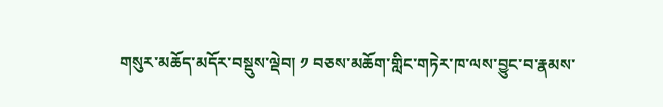གསུར་མཆོད་མདོར་བསྡུས་ལྡེབ། ༡ བཅས་མཆོག་གླིང་གཏེར་ཁ་ལས་བྱུང་བ་རྣམས་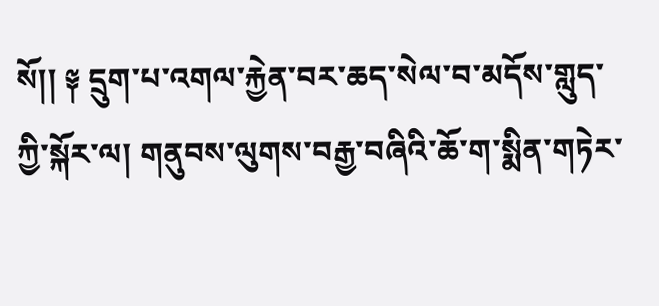སོ།། ༈ དྲུག་པ་འགལ་རྐྱེན་བར་ཆད་སེལ་བ་མདོས་གླུད་ཀྱི་སྐོར་ལ། གནུབས་ལུགས་བརྒྱ་བཞིའི་ཆོ་ག་སྨིན་གཏེར་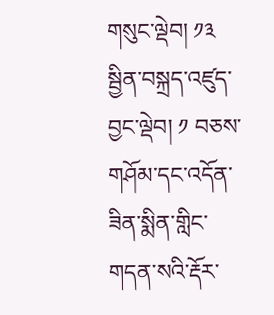གསུང་ལྡེབ། ༡༣ སྦྱིན་བསྐྲད་འཛུད་བྱང་ལྡེབ། ༡ བཅས་གཤོམ་དང་འདོན་ཟིན་སྨིན་གླིང་གདན་སའི་རྡོར་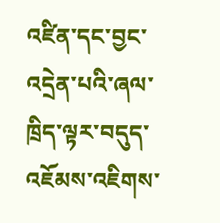འཛིན་དང་བྱང་འདྲེན་པའི་ཞལ་ཁྲིད་ལྟར་བདུད་འཇོམས་འཇིགས་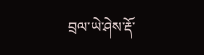བྲལ་ཡེ་ཤེས་རྡོ་